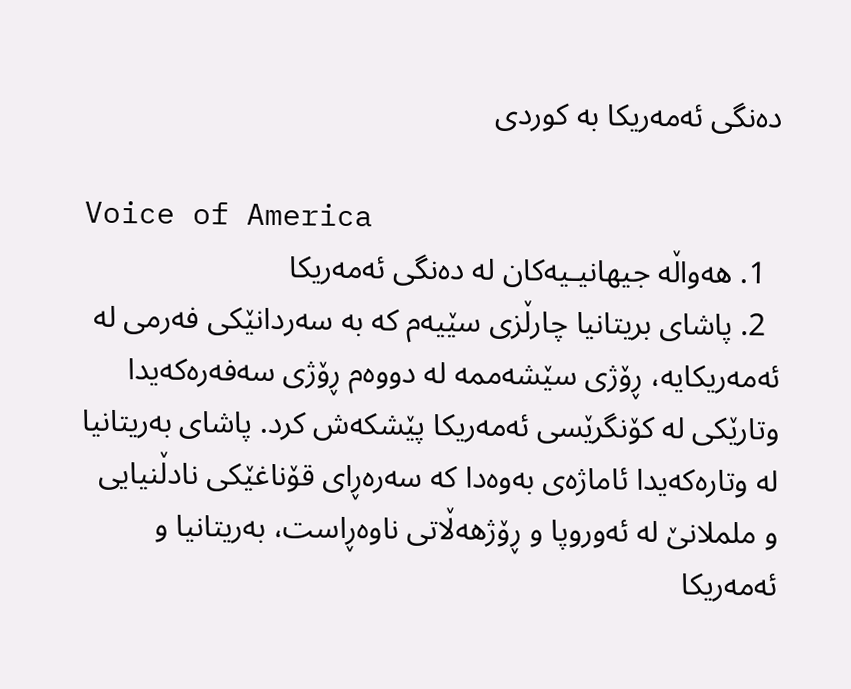ده‌نگی ئه‌مه‌ریکا به‌ كوردی

Voice of America
  1. هەواڵە جیهانیـیەکان لە دەنگی ئەمەریکا
  2. پاشای بریتانیا چارڵزی سێیەم کە بە سەردانێکی فەرمی لە ئەمەریکایە، ڕۆژی سێشەممە لە دووەم ڕۆژی سەفەرەکەیدا وتارێکی لە کۆنگرێسی ئەمەریکا پێشکەش کرد. پاشای بەریتانیا لە وتارەکەیدا ئاماژەی بەوەدا کە سەرەڕای قۆناغێکی نادڵنیایی و ململانێ لە ئەوروپا و ڕۆژهەڵاتی ناوەڕاست، بەریتانیا و ئەمەریکا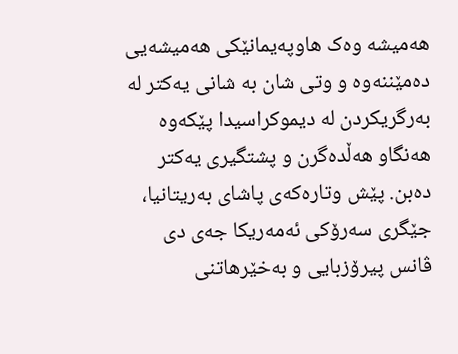هەمیشە وەک هاوپەیمانێکی هەمیشەیی دەمێننەوە و وتی شان بە شانی یەکتر لە بەرگریکردن لە دیموکراسیدا پێکەوە هەنگاو هەڵدەگرن و پشتگیری یەکتر دەبن. پێش وتارەکەی پاشای بەریتانیا، جێگری سەرۆکی ئەمەریکا جەی دی ڤانس پیرۆزبایی و بەخێرهاتنی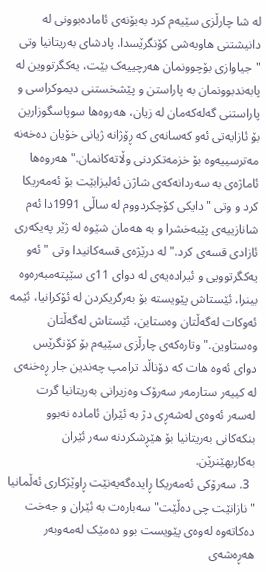لە شا چارڵزی سێیەم کرد بەبۆنەی ئامادەبوونی لە دانیشتنی هاوبەشی کۆنگرێسدا. پادشای بەریتانیا وتی "جیاوازی بۆچوونمان هەرچییەک بێت، یەکگرتووین لە پابەندبوونمان بە پاراستن و پێشخستنی دیموکراسی و پاراستنی گەلەکەمان لە زیان، هەروەها سوپاسگوزارین بۆ ئازایەتی ئەو کەسانەی کە ڕۆژانە ژیانی خۆیان دەخەنە مەترسییەوە بۆ خزمەتکردنی وڵاتەکانمان." هەروەها ئاماژەی بە سەردانەکەی شاژن ئەلیزابێت بۆ ئەمەریکا کرد و وتی "دایکی کۆچکردووم لە ساڵی 1991دا ئەم شانازییەی پێبەخشرا و بە هەمان شێوە لە ژێر پەیکەری ئازادی قسەی کرد." لە درێژەی قسەکانیدا وتی "ئەو یەکگرتوویی و ئیرادەیەی لە دوای 11ی سێپتەمبەرەوە بینرا، ئێستاش پێویستە بۆ بەرگریکردن لە ئۆکرانیا، ئێمە ئەوکات لەگەڵتان وەستاین، ئێستاش لەگەڵتان وەستاوین." وتارەکەی چارڵزی سێیەم بۆ کۆنگرێس دوای ئەوە هات کە دۆناڵد ترامپ چەندین جار ڕەخنەی لە کییەر ستارمەر سەرۆک وەزیرانی بەریتانیا گرت لەسەر ئەوەی لەشەڕی دژ بە ئێران ئامادە نەبوو بنکەکانی بەریتانیا بۆ هێڕشکردنە سەر ئێران بەکاربهێنرێن.
  3. سەرۆکی ئەمەریکا ڕایدەگەیەنێت ڕاوێژکاری ئەڵمانیا "نازانێت چی دەڵێت" سەبارەت بە ئێران و جەخت دەکاتەوە لەوەی پێویست بوو دەمێک لەمەوبەر هەڕەشەی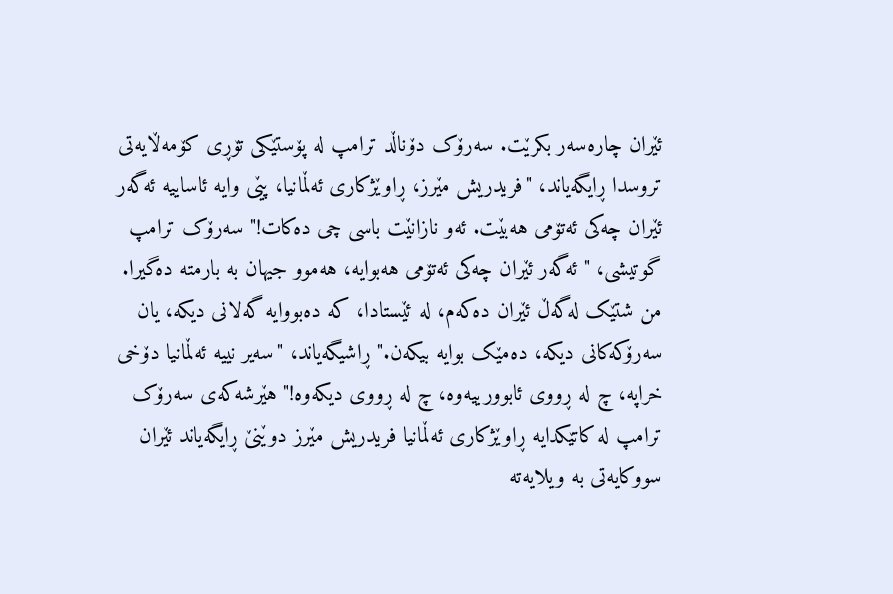ئێران چارەسەر بکرێت. سەرۆک دۆناڵد ترامپ لە پۆستێکی تۆڕی کۆمەڵایەتی تروسدا ڕایگەیاند، "فریدریش مێرز، ڕاوێژکاری ئەڵمانیا، پێی وایە ئاساییە ئەگەر ئێران چەکی ئەتۆمی هەبێت. ئەو نازانێت باسی چی دەکات!" سەرۆک ترامپ گوتیشی، " ئەگەر ئێران چەکی ئەتۆمی هەبوایە، هەموو جیهان بە بارمتە دەگیرا. من شتێک لەگەڵ ئێران دەکەم، لە ئێستادا، کە دەبووایە گەلانی دیکە، یان سەرۆکەکانی دیکە، دەمێک بوایە بیکەن." ڕاشیگەیاند، "سەیر نییە ئەڵمانیا دۆخی خراپە، چ لە ڕووی ئابوورییەوە، چ لە ڕووی دیکەوە!" هێرشەکەی سەرۆک ترامپ لە کاتێکدایە ڕاوێژکاری ئەڵمانیا فریدریش مێرز دوێنێ ڕایگەیاند ئێران سووکایەتی بە ویلایەتە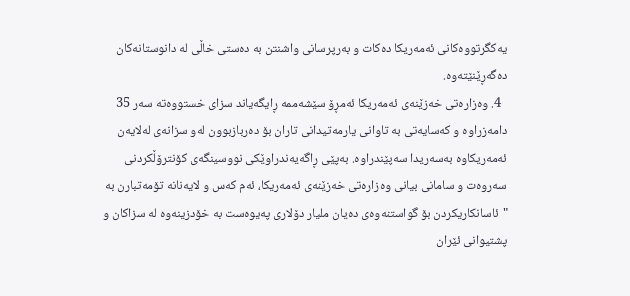یەکگرتووەکانی ئەمەریکا دەکات و بەرپرسانی واشنتن بە دەستی خاڵی لە دانوستانەکان دەگەڕێنێتەوە.
  4. وەزارەتی خەزێنەی ئەمەریکا ئەمڕۆ سێشەممە ڕایگەیاند سزای خستووەتە سەر 35 دامەزراوە و کەسایەتی بە تاوانی یارمەتیدانی تاران بۆ دەربازبوون لەو سزانەی لەلایەن ئەمەریکاوە بەسەریدا سەپێندراوە. بەپێی ڕاگەیەندراوێکی نووسینگەی کۆنترۆڵکردنی سەروەت و سامانی بیانی وەزارەتی خەزێنەی ئەمەریکا، ئەم کەس و لایەنانە تۆمەتبارن بە "ئاسانکاریکردن بۆ گواستنەوەی دەیان ملیار دۆلاری پەیوەست بە خۆدزینەوە لە سزاکان و پشتیوانی ئێران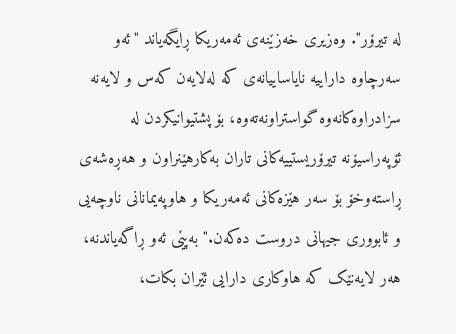لە تیرۆر". وەزیری خەزێنەی ئەمەریکا ڕایگەیاند "ئەو سەرچاوە داراییە نایاساییانەی کە لەلایەن کەس و لایەنە سزادراوەکانەوە گواستراونەتەوە، بۆ پشتیوانیکردن لە ئۆپەراسیۆنە تیرۆریستییەکانی تاران بەکارهێنراون و هەڕەشەی ڕاستەوخۆ بۆ سەر هێزەکانی ئەمەریکا و هاوپەیمانانی ناوچەیی و ئابووری جیهانی دروست دەکەن." بەپێی ئەو ڕاگەیاندنە، هەر لایەنێک کە هاوکاری دارایی ئێران بکات،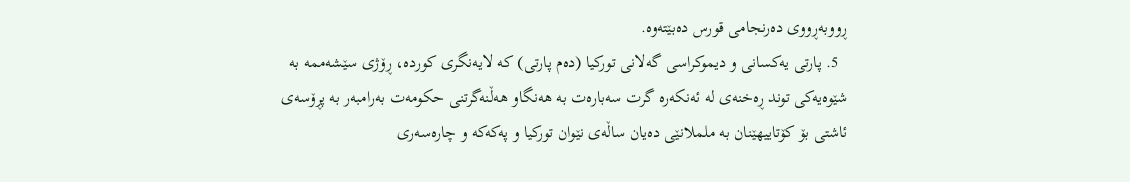ڕووبەڕووی دەرنجامی قورس دەبێتەوە.
  5. پارتی یەکسانی و دیموکراسی گەلانی تورکیا (دەم پارتی) کە لایەنگری کوردە، ڕۆژی سێشەممە بە شێوەیەکی توند ڕەخنەی لە ئەنکەرە گرت سەبارەت بە هەنگاو هەڵنەگرتنی حکومەت بەرامبەر بە پڕۆسەی ئاشتی بۆ کۆتاییهێنان بە ململانێی دەیان ساڵەی نێوان تورکیا و پەکەکە و چارەسەری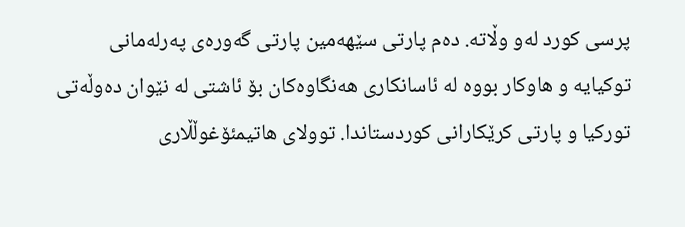پرسی کورد لەو وڵاتە. دەم پارتی سێهەمین پارتی گەورەی پەرلەمانی توکیایە و هاوکار بووە لە ئاسانکاری هەنگاوەکان بۆ ئاشتی لە نێوان دەوڵەتی تورکیا و پارتی کرێکارانی کوردستاندا. توولای هاتیمئۆغوڵڵاری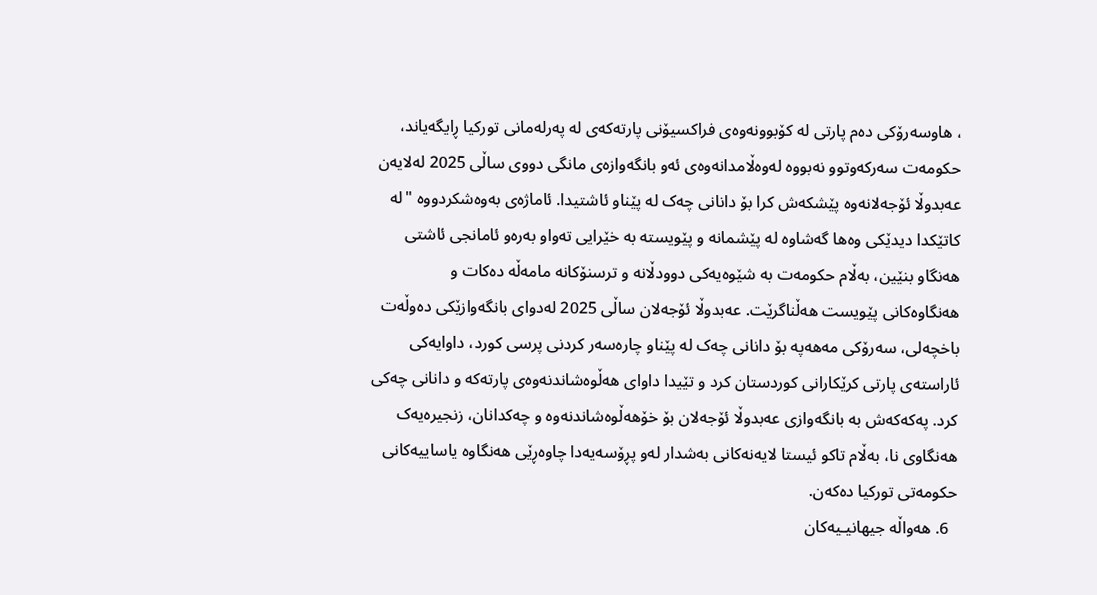، هاوسەرۆکی دەم پارتی لە کۆبوونەوەی فراکسیۆنی پارتەکەی لە پەرلەمانی تورکیا ڕایگەیاند، حکومەت سەرکەوتوو نەبووە لەوەڵامدانەوەی ئەو بانگەوازەی مانگی دووی ساڵی 2025 لەلایەن عەبدوڵا ئۆجەلانەوە پێشکەش کرا بۆ دانانی چەک لە پێناو ئاشتیدا. ئاماژەی بەوەشکردووە "لە کاتێکدا دیدێکی وەها گەشاوە لە پێشمانە و پێویستە بە خێرایی تەواو بەرەو ئامانجی ئاشتی هەنگاو بنێین، بەڵام حکومەت بە شێوەیەکی دوودڵانە و ترسنۆکانە مامەڵە دەکات و هەنگاوەکانی پێویست هەڵناگرێت. عەبدوڵا ئۆجەلان ساڵی 2025 لەدوای بانگەوازێکی دەوڵەت باخچەلی، سەرۆکی مەهەپە بۆ دانانی چەک لە پێناو چارەسەر کردنی پرسی کورد، داوایەکی ئاراستەی پارتی کرێکارانی کوردستان کرد و تێیدا داوای هەڵوەشاندنەوەی پارتەکە و دانانی چەکی کرد. پەکەکەش بە بانگەوازی عەبدوڵا ئۆجەلان بۆ خۆهەڵوەشاندنەوە و چەکدانان، زنجیرەیەک هەنگاوی نا، بەڵام تاکو ئیستا لایەنەکانی بەشدار لەو پڕۆسەیەدا چاوەڕێی هەنگاوە یاساییەکانی حکومەتی تورکیا دەکەن.
  6. هەواڵە جیهانیـیەکان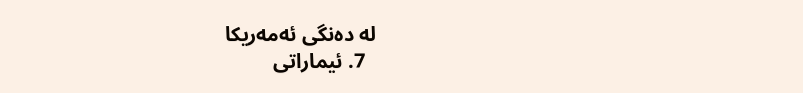لە دەنگی ئەمەریکا
  7. ئیماراتی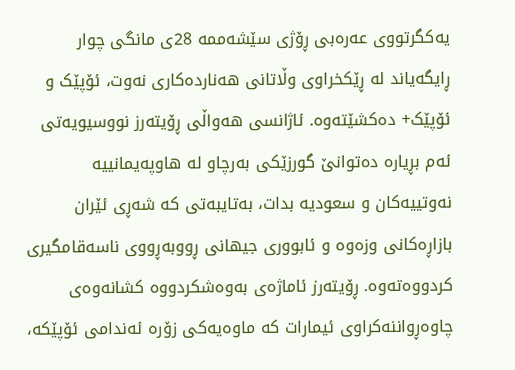یەکگرتووی عەرەبی ڕۆژی سێشەممە 28ی مانگی چوار ڕایگەیاند لە ڕێکخراوی وڵاتانی هەناردەکاری نەوت، ئۆپێک و ئۆپێک+ دەکشێتەوە. ئاژانسی هەواڵی ڕۆیتەرز نووسیویەتی ئەم بڕیارە دەتوانێ گورزێکی بەرچاو لە هاوپەیمانییە نەوتییەکان و سعودیە بدات، بەتایبەتی کە شەڕی ئێران بازاڕەکانی وزەوە و ئابووری جیهانی ڕووبەڕووی ناسەقامگیری کردووەتەوە. ڕۆیتەرز ئاماژەی بەوەشکردووە کشانەوەی چاوەڕواننەکراوی ئیمارات کە ماوەیەکی زۆرە ئەندامی ئۆپێکە،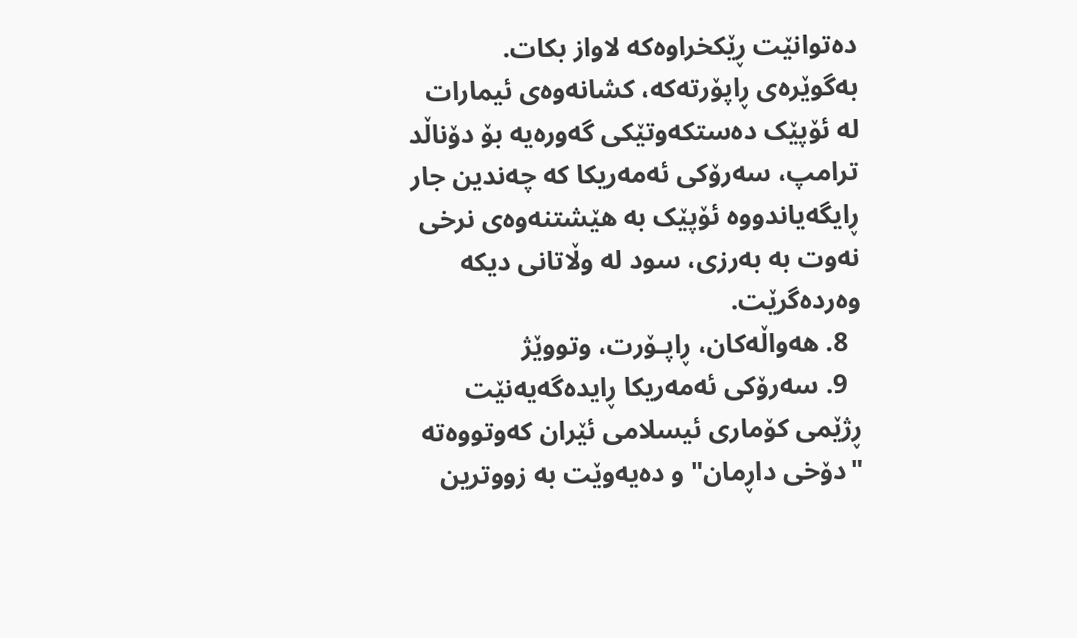دەتوانێت ڕێکخراوەکە لاواز بکات. بەگوێرەی ڕاپۆرتەکە، کشانەوەی ئیمارات لە ئۆپێک دەستکەوتێکی گەورەیە بۆ دۆناڵد ترامپ، سەرۆکی ئەمەریکا کە چەندین جار ڕایگەیاندووە ئۆپێک بە هێشتنەوەی نرخی نەوت بە بەرزی، سود لە وڵاتانی دیکە وەردەگرێت.
  8. هه‌واڵه‌کان، ڕاپـۆرت، وتووێژ
  9. سەرۆکی ئەمەریکا ڕایدەگەیەنێت ڕژێمی کۆماری ئیسلامی ئێران کەوتووەتە "دۆخی داڕمان" و دەیەوێت بە زووترین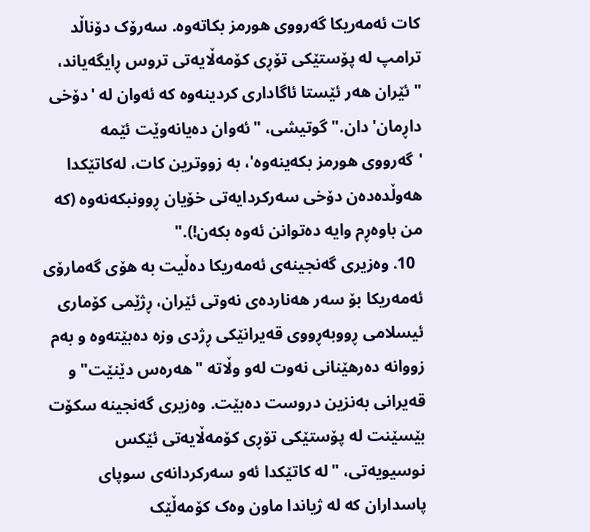کات ئەمەریکا گەرووی هورمز بکاتەوە. سەرۆک دۆناڵد ترامپ لە پۆستێکی تۆڕی کۆمەڵایەتی تروس ڕایگەیاند، "ئێران هەر ئێستا ئاگاداری کردینەوە کە ئەوان لە 'دۆخی داڕمان' دان." گوتیشی، "ئەوان دەیانەوێت ئێمە 'گەرووی هورمز بکەینەوە'، بە زووترین کات، لەکاتێکدا هەوڵدەدەن دۆخی سەرکردایەتی خۆیان ڕوونبکەنەوە (کە من باوەڕم وایە دەتوانن ئەوە بکەن!)."
  10. وەزیری گەنجینەی ئەمەریکا دەڵیت بە هۆی گەمارۆی ئەمەریکا بۆ سەر هەناردەی نەوتی ئێران، ڕژێمی کۆماری ئیسلامی ڕووبەڕووی قەیرانێکی ڕژدی وزە دەبێتەوە و بەم زووانە دەرهێنانی نەوت لەو وڵاتە "هەرەس دێنێت" و قەیرانی بەنزین دروست دەبێت. وەزیری گەنجینە سکۆت بێسێنت لە پۆستێکی تۆڕی کۆمەڵایەتی ئێکس نوسیویەتی، "لە کاتێکدا ئەو سەرکردانەی سوپای پاسداران کە لە ژیاندا ماون وەک کۆمەڵێک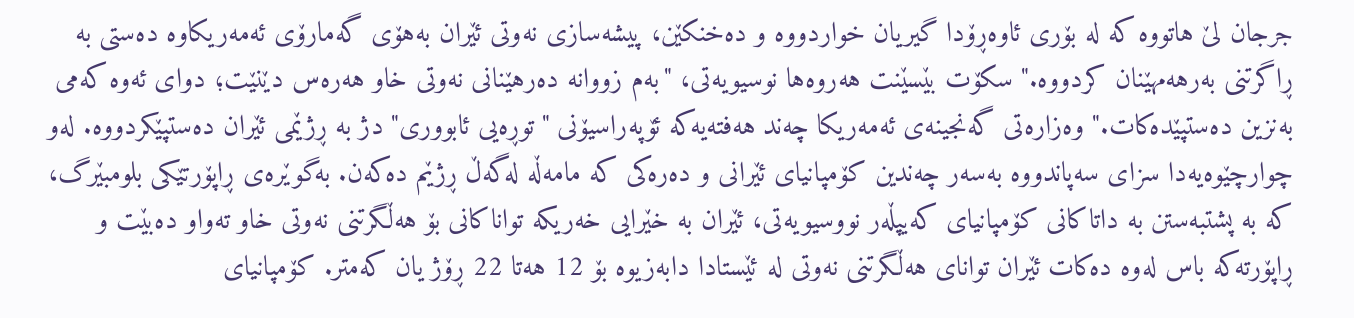جرجان لێ هاتووە کە لە بۆری ئاوەڕۆدا گیریان خواردووە و دەخنکێن، پیشەسازی نەوتی ئێران بەهۆی گەمارۆی ئەمەریکاوە دەستی بە ڕاگرتنی بەرهەمهێنان کردووە." سکۆت بێسێنت هەروەها نوسیویەتی، "بەم زووانە دەرهێنانی نەوتی خاو هەرەس دێنێت؛ دوای ئەوە کەمی بەنزین دەستپێدەکات." وەزارەتی گەنجینەی ئەمەریکا چەند هەفتەیەکە ئۆپەراسیۆنی "توڕەیی ئابووری" دژ بە ڕژێمی ئێران دەستپێکردووە. لەو چوارچێوەیەدا سزای سەپاندووە بەسەر چەندین کۆمپانیای ئێرانی و دەرەکی کە مامەڵە لەگەڵ ڕژێم دەکەن. بەگوێرەی ڕاپۆرتێکی بلومبێرگ، کە بە پشتبەستن بە داتاکانی کۆمپانیای کەیپڵەر نووسیویەتی، ئێران بە خێرایی خەریکە تواناکانی بۆ هەڵگرتنی نەوتی خاو تەواو دەبێت و ڕاپۆرتەکە باس لەوە دەکات ئێران توانای هەڵگرتنی نەوتی لە ئێستادا دابەزیوە بۆ 12 هەتا 22 ڕۆژ یان کەمتر. کۆمپانیای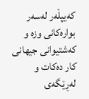کەیپڵەر لەسەر بوارەکانی وزە و کەشتیوانی جیهانی کار دەکات و لەڕێگەی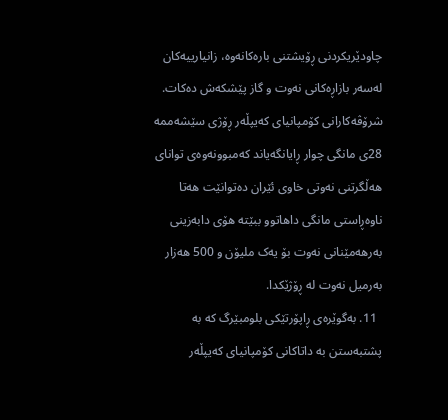چاودێریکردنی ڕۆیشتنی بارەکانەوە، زانیارییەکان لەسەر بازاڕەکانی نەوت و گاز پێشکەش دەکات. شرۆڤەکارانی کۆمپانیای کەیپڵەر ڕۆژی سێشەممە 28ی مانگی چوار ڕایانگەیاند کەمبوونەوەی توانای هەڵگرتنی نەوتی خاوی ئێران دەتوانێت هەتا ناوەڕاستی مانگی داهاتوو ببێتە هۆی دابەزینی بەرهەمێنانی نەوت بۆ یەک ملیۆن و 500 هەزار بەرمیل نەوت لە ڕۆژێکدا.
  11. بەگوێرەی ڕاپۆرتێکی بلومبێرگ کە بە پشتبەستن بە داتاکانی کۆمپانیای کەیپڵەر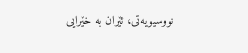نووسیویەتی، ئێران بە خێرایی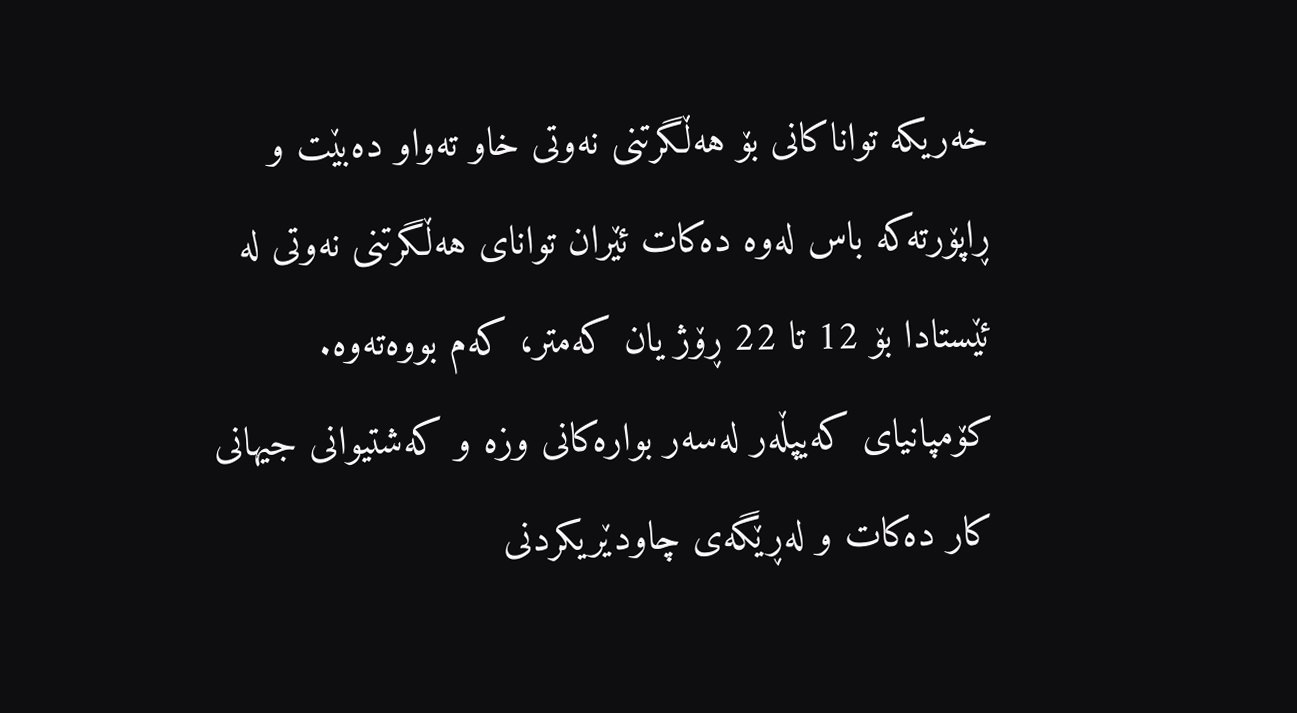خەریکە تواناکانی بۆ هەڵگرتنی نەوتی خاو تەواو دەبێت و ڕاپۆرتەکە باس لەوە دەکات ئێران توانای هەڵگرتنی نەوتی لە ئێستادا بۆ 12 تا 22 ڕۆژ یان کەمتر، کەم بووەتەوە. کۆمپانیای کەیپڵەر لەسەر بوارەکانی وزە و کەشتیوانی جیهانی کار دەکات و لەڕێگەی چاودێریکردنی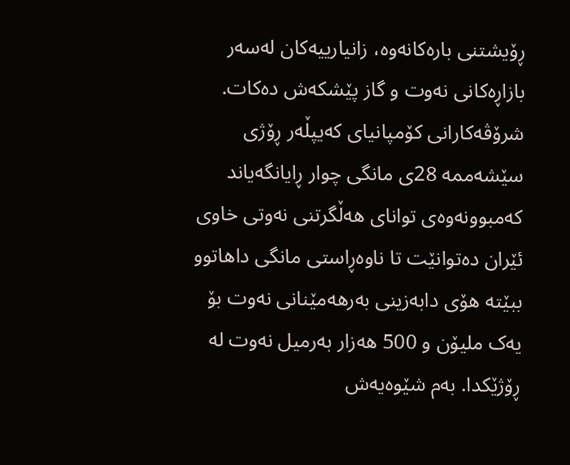ڕۆیشتنی بارەکانەوە، زانیارییەکان لەسەر بازاڕەکانی نەوت و گاز پێشکەش دەکات. شرۆڤەکارانی کۆمپانیای کەیپڵەر ڕۆژی سێشەممە 28ی مانگی چوار ڕایانگەیاند کەمبوونەوەی توانای هەڵگرتنی نەوتی خاوی ئێران دەتوانێت تا ناوەڕاستی مانگی داهاتوو ببێتە هۆی دابەزینی بەرهەمێنانی نەوت بۆ یەک ملیۆن و 500 هەزار بەرمیل نەوت لە ڕۆژێکدا. بەم شێوەیەش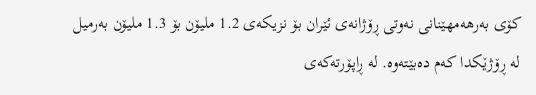کۆی بەرهەمهێنانی نەوتی ڕۆژانەی ئێران بۆ نزیکەی 1.2 ملیۆن بۆ 1.3 ملیۆن بەرمیل لە ڕۆژێکدا کەم دەبێتەوە. لە ڕاپۆرتەکەی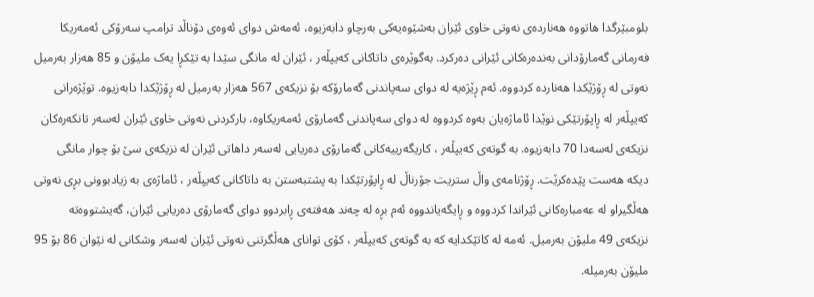بلومبێرگدا هاتووە هەناردەی نەوتی خاوی ئێران بەشێوەیەکی بەرچاو دابەزیوە، ئەمەش دوای ئەوەی دۆناڵد ترامپ سەرۆکی ئەمەریکا فەرمانی گەمارۆدانی بەندەرەکانی ئێرانی دەرکرد. بەگوێرەی داتاکانی کەیپڵەر ، ئێران لە مانگی سێدا بە تێکڕا یەک ملیۆن و 85 هەزار بەرمیل نەوتی لە ڕۆژێکدا هەناردە کردووە. ئەم ڕێژەیە لە دوای سەپاندنی گەمارۆکە بۆ نزیکەی 567 هەزار بەرمیل لە ڕۆژێکدا دابەزیوە. توێژەرانی کەیپڵەر لە ڕاپۆرتێکی نوێدا ئاماژەیان بەوە کردووە لە دوای سەپاندنی گەمارۆی ئەمەریکاوە، بارکردنی نەوتی خاوی ئێران لەسەر تانکەرەکان نزیکەی لەسەدا 70 دابەزیوە. بە گوتەی کەیپڵەر ، کاریگەرییەکانی گەمارۆی دەریایی لەسەر داهاتی ئێران لە نزیکەی سێ بۆ چوار مانگی دیکە هەست پێدەکرێت. ڕۆژنامەی واڵ ستریت جۆرناڵ لە ڕاپۆرتێکدا بە پشتبەستن بە داتاکانی کەیپڵەر ، ئاماژەی بە زیادبوونی بڕی نەوتی هەڵگیراو لە عەمبارەکانی ئێراندا کردووە و ڕایگەیاندووە ئەم بڕە لە چەند هەفتەی ڕابردوو دوای گەمارۆی دەریایی ئێران، گەیشتووەتە نزیکەی 49 ملیۆن بەرمیل. ئەمە لە کاتێکدایە کە بە گوتەی کەیپڵەر ، کۆی توانای هەڵگرتنی نەوتی ئێران لەسەر وشکانی لە نێوان 86 بۆ 95 ملیۆن بەرمیلە.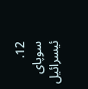12. سوپای ئیسرائیل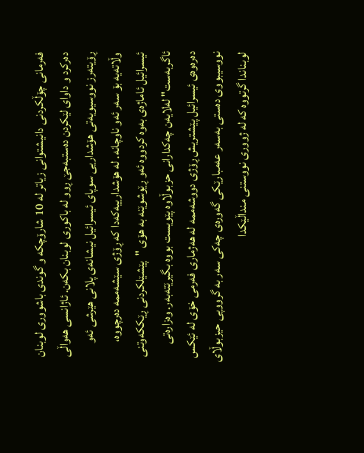فەرمانی چۆڵکردنی دانیشتوانی زیاتر لە 10 شارۆچکە و گوندی باشووری لوبنان دەرکرد و داوای لێکردن دەستبەجێ ڕوو لە باکوری لوبنان بکەن. ئاژانسی هەواڵی ڕۆیتەرز نووسیویەتی هۆشداریی سوپای ئیسرائیل نیشانەی پلانی هێرشی ئەو وڵاتەیە بۆ سەر ئەو ناوچانە. لە هۆشدارییەکەدا کە ڕۆژی سێشەممە دەرچووە، ئیسرائیل ئاماژەی بەوە کردووە ئەو ڕێوشوێنە بە هۆی "پێشێلکردنی ڕێککەوتنی ئاگربەست" لەلایەن چەکدارانی حزبوڵاوە پێویست بووە بگیرێتەبەر. وەزارەتی دەرەوەی ئیسرائیل پێشتریش ڕۆژی دووشەممە لە هەژماری فەرمی خۆی لە ئێکس نووسیبووی دەستی بەسەر عەمبارێکی گەورەی چەکی سەر بە گرووپی حیزبوڵای لوبناندا گرتووە کە لە ژووری نووستنی منداڵێکدا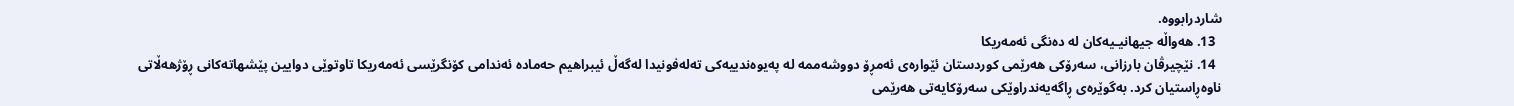شاردرابووە.
  13. هەواڵە جیهانیـیەکان لە دەنگی ئەمەریکا
  14. نێچیرڤان بارزانی، سەرۆکی هەرێمی کوردستان ئێوارەی ئەمڕۆ دووشەممە لە پەیوەندییەکی تەلەفونیدا لەگەڵ ئیبراهیم حەمادە ئەندامی کۆنگرێسی ئەمەریکا تاوتوێی دوایین پێشهاتەکانی ڕۆژهەڵاتی ناوەڕاستیان کرد. بەگوێرەی ڕاگەیەندراوێکی سەرۆکایەتی هەرێمی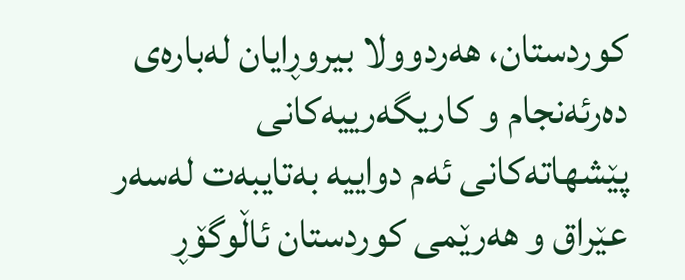کوردستان، هەردوولا بیروڕایان لەبارەی دەرئەنجام و کاریگەرییەکانی پێشهاتەکانی ئەم دواییە بەتایبەت لەسەر عێراق و هەرێمی کوردستان ئاڵوگۆڕ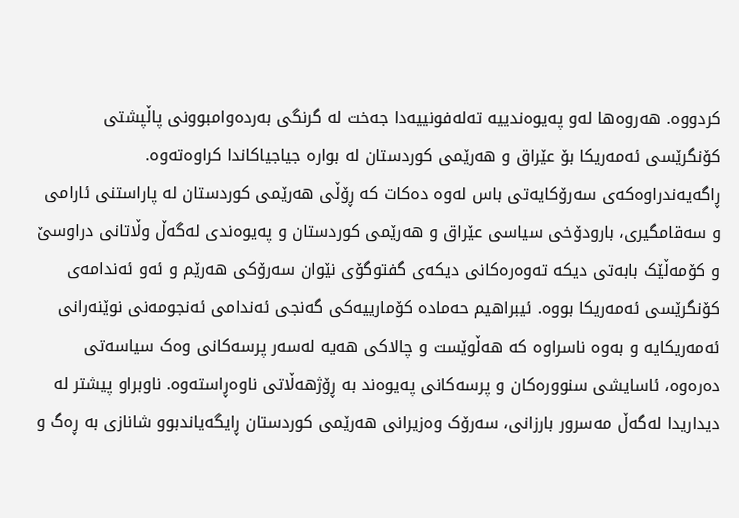کردووە. هەروەها لەو پەیوەندییە تەلەفونییەدا جەخت لە گرنگی بەردەوامبوونی پاڵپشتی کۆنگرێسی ئەمەریکا بۆ عێراق و هەرێمی کوردستان لە بوارە جیاجیاکاندا کراوەتەوە. ڕاگەیەندراوەکەی سەرۆکایەتی باس لەوە دەکات کە ڕۆڵی هەرێمی کوردستان لە پاراستنی ئارامی و سەقامگیری، بارودۆخی سیاسی عێراق و هەرێمی کوردستان و پەیوەندی لەگەڵ وڵاتانی دراوسێ و کۆمەڵێک بابەتی دیکە تەوەرەکانی دیکەی گفتوگۆی نێوان سەرۆکی هەرێم و ئەو ئەندامەی کۆنگرێسی ئەمەریکا بووە. ئیبراهیم حەمادە کۆمارییەکی گەنجی ئەندامی ئەنجومەنی نوێنەرانی ئەمەریکایە و بەوە ناسراوە کە هەڵوێست و چالاکی هەیە لەسەر پرسەکانی وەک سیاسەتی دەرەوە، ئاسایشی سنوورەکان و پرسەکانی پەیوەند بە ڕۆژهەڵاتی ناوەڕاستەوە. ناوبراو پیشتر لە دیداریدا لەگەڵ مەسرور بارزانی، سەرۆک وەزیرانی هەرێمی کوردستان ڕایگەیاندبوو شانازی بە ڕەگ و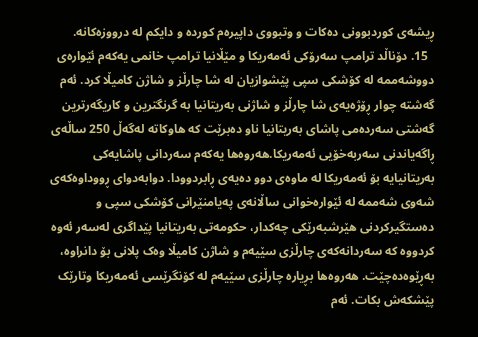ڕیشەی کوردبوونی دەکات و وتبووی داپیرەم کوردە و دایکم لە درووزەکانە.
  15. دۆناڵد ترامپ سەرۆکی ئەمەریکا و مێڵانیا ترامپ خانمی یەکەم ئێوارەی دووشەممە لە کۆشکی سپی پێشوازیان لە شا چارڵز و شاژن کامیڵا کرد. ئەم گەشتە چوار ڕۆژەیەی شا چارڵز و شاژنی بەریتانیا بە گرنگترین و کاریگەرترین گەشتی سەردەمی پاشای بەریتانیا ناو دەبرێت کە هاوکاتە لەگەڵ 250 ساڵەی ڕاگەیاندنی سەربەخۆیی ئەمەریکا.هەروەها یەکەم سەردانی پاشایەکی بەریتانیایە بۆ ئەمەریکا لە ماوەی دوو دەیەی ڕابردوودا. دوابەدوای ڕووداوەکەی شەوی شەممە لە ئێوارەخوانی ساڵانەی پەیامنێرانی کۆشکی سپی و دەستگیرکردنی هێرشبەرێکی چەکدار، حکومەتی بەریتانیا پێداگری لەسەر ئەوە کردووە کە سەردانەکەی چارڵزی سێیەم و شاژن کامیڵا وەک پلانی بۆ دانراوە، بەڕێوەدەچێت. هەروەها بڕیارە چارڵزی سێیەم لە کۆنگرێسی ئەمەریکا وتارێک پێشکەش بکات. ئەم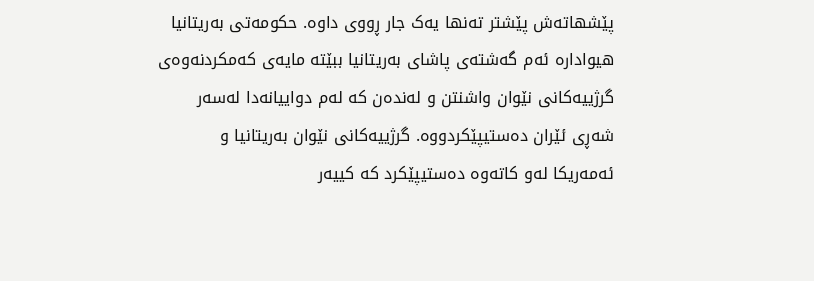پێشهاتەش پێشتر تەنها یەک جار ڕووی داوە. حکومەتی بەریتانیا هیوادارە ئەم گەشتەی پاشای بەریتانیا ببێتە مایەی کەمکردنەوەی گرژییەکانی نێوان واشنتن و لەندەن کە لەم دواییانەدا لەسەر شەڕی ئێران دەستیپێکردووە. گرژییەکانی نێوان بەریتانیا و ئەمەریکا لەو کاتەوە دەستیپێکرد کە کییەر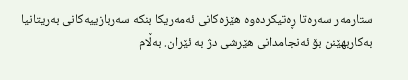ستارمەر سەرەتا ڕەتیکردەوە هێزەکانی ئەمەریکا بنکە سەربازییەکانی بەریتانیا بەکاربهێنن بۆ ئەنجامدانی هێرشی دژ بە ئێران. بەڵام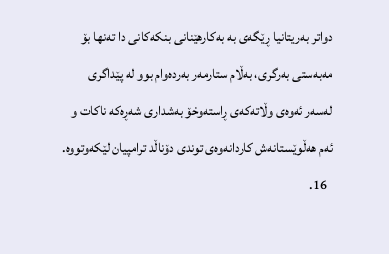دواتر بەریتانیا ڕێگەی بە بەکارهێنانی بنکەکانی دا تەنها بۆ مەبەستی بەرگری، بەڵام ستارمەر بەردەوام بوو لە پێداگری لەسەر ئەوەی وڵاتەکەی ڕاستەوخۆ بەشداری شەڕەکە ناکات و ئەم هەڵوێستانەش کاردانەوەی توندی دۆناڵد ترامپیان لێکەوتووە.
  16.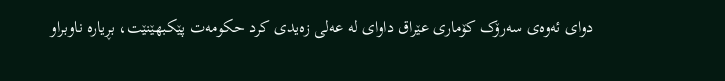دوای ئەوەی سەرۆک کۆماری عێراق داوای لە عەلی زەیدی کرد حکومەت پێکبهێنێت، بڕیارە ناوبراو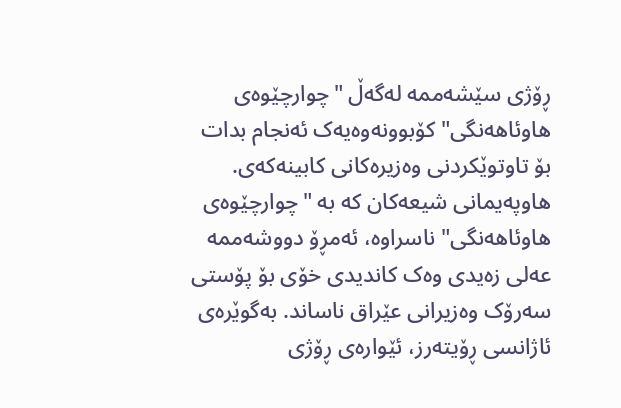ڕۆژی سێشەممە لەگەڵ "چوارچێوەی هاوئاهەنگی" کۆبوونەوەیەک ئەنجام بدات بۆ تاوتوێکردنی وەزیرەکانی کابینەکەی. هاوپەیمانی شیعەکان کە بە "چوارچێوەی هاوئاهەنگی" ناسراوە، ئەمڕۆ دووشەممە عەلی زەیدی وەک کاندیدی خۆی بۆ پۆستی سەرۆک وەزیرانی عێراق ناساند. بەگوێرەی ئاژانسی ڕۆیتەرز، ئێوارەی ڕۆژی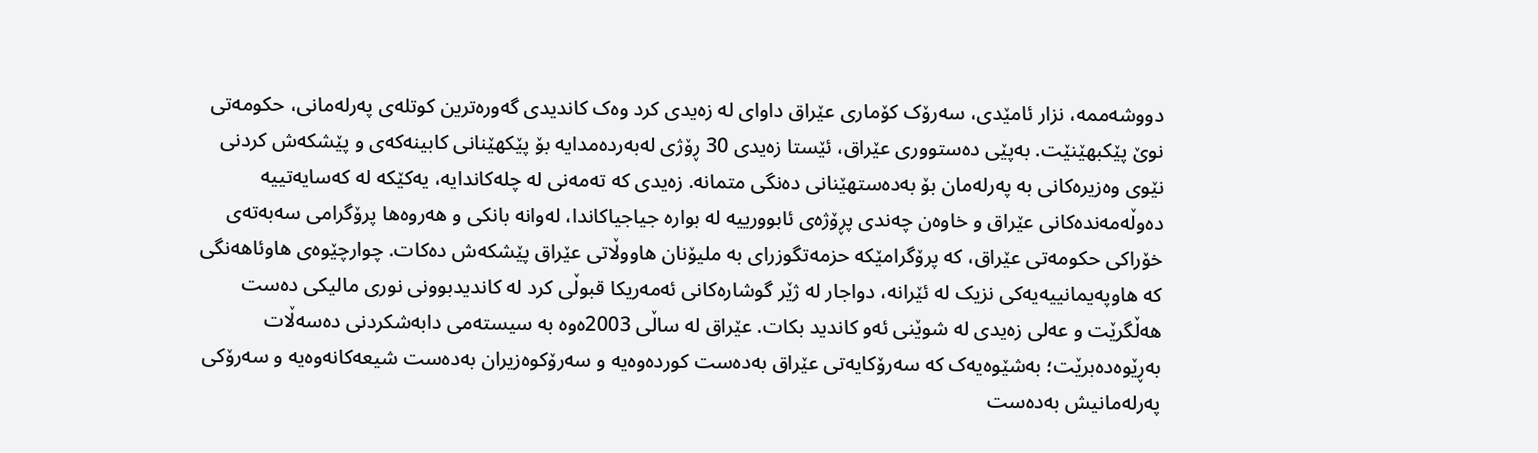دووشەممە، نزار ئامێدی، سەرۆک کۆماری عێراق داوای لە زەیدی کرد وەک کاندیدی گەورەترین کوتلەی پەرلەمانی، حکومەتی نوێ پێکبهێنێت. بەپێی دەستووری عێراق، ئێستا زەیدی 30 ڕۆژی لەبەردەمدایە بۆ پێکهێنانی کابینەکەی و پێشکەش کردنی نێوی وەزیرەکانی بە پەرلەمان بۆ بەدەستهێنانی دەنگی متمانە. زەیدی کە تەمەنی لە چلەکاندایە، یەکێکە لە کەسایەتییە دەوڵەمەندەکانی عێراق و خاوەن چەندی پڕۆژەی ئابوورییە لە بوارە جیاجیاکاندا، لەوانە بانکی و هەروەها پرۆگرامی سەبەتەی خۆراکی حکومەتی عێراق، کە پرۆگرامێکە حزمەتگوزرای بە ملیۆنان هاووڵاتی عێراق پێشکەش دەکات. چوارچێوەی هاوئاهەنگی کە هاوپەیمانییەیەکی نزیک لە ئێرانە، دواجار لە ژێر گوشارەکانی ئەمەریکا قبوڵی کرد لە کاندیدبوونی نوری مالیکی دەست هەڵگرێت و عەلی زەیدی لە شوێنی ئەو کاندید بکات. عێراق لە ساڵی 2003ەوە بە سیستەمی دابەشکردنی دەسەڵات بەڕێوەدەبرێت؛ بەشێوەیەک کە سەرۆکایەتی عێراق بەدەست کوردەوەیە و سەرۆکوەزیران بەدەست شیعەکانەوەیە و سەرۆکی پەرلەمانیش بەدەست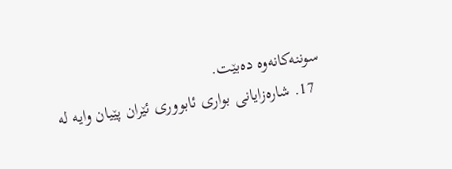سوننەکانەوە دەبێت.
  17. شارەزایانی بواری ئابووری ئێران پێیان وایە لە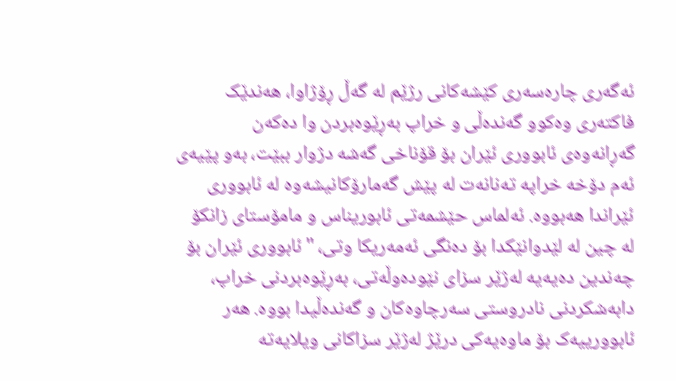ئەگەری چارەسەری کێشەکانی رژێم لە گەڵ ڕۆژاوا، هەندێک فاکتەری وەکوو گەندەڵی و خراپ بەڕێوەبردن وا دەکەن گەڕانەوەی ئابووری ئێران بۆ قۆناخی گەشە دژوار ببێت، بەو پێیەی ئەم دۆخە خراپە تەنانەت لە پێش گەمارۆکانیشەوە لە ئابووری ئێراندا هەبووە. ئەلماس حێشمەتی ئابوریناس و مامۆستای زانکۆ لە چین لە لێدوانێکدا بۆ دەنگی ئەمەریکا وتی، "ئابووری ئێران بۆ چەندین دەیەیە لەژێر سزای نێودەوڵەتی، بەڕێوەبردنی خراپ، دابەشکردنی نادروستی سەرچاوەکان و گەندەڵیدا بووە. هەر ئابوورییەک بۆ ماوەیەکی درێژ لەژێر سزاکانی ویلایەتە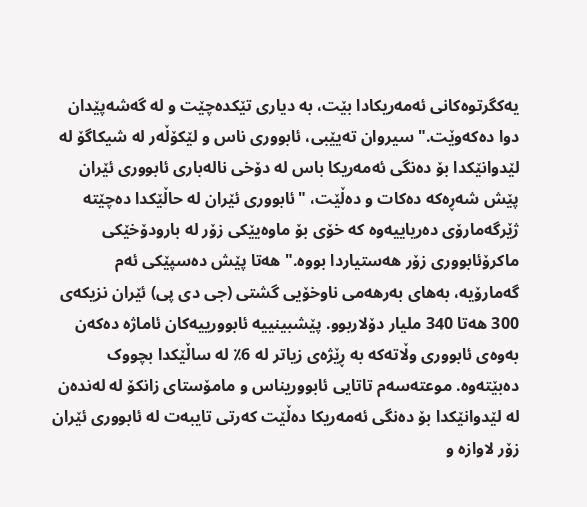یەکگرتوەکانی ئەمەریکادا بێت، بە دیاری تێکدەچێت و لە گەشەپێدان دوا دەکەوێت." سیروان تەیێبی، ئابووری ناس و لێکۆڵەر لە شیکاگۆ لە لێدوانێکدا بۆ دەنگی ئەمەریکا باس لە دۆخی نالەباری ئابووری ئێران پێش شەڕەکە دەکات و دەڵێت، "ئابووری ئێران لە حاڵێکدا دەچێتە ژێرگەمارۆی دەریاییەوە کە خۆی بۆ ماوەیێکی زۆر لە بارودۆخێکی ماکرۆئابووری زۆر هەستیاردا بووە." هەتا پێش دەسپێکی ئەم گەمارۆیە، بەهای بەرهەمی ناوخۆیی گشتی (جی دی پی) ئێران نزیکەی 300 هەتا 340 ملیار دۆلاربوو. پێشبینییە ئابوورییەکان ئاماژە دەکەن بەوەی ئابووری وڵاتەکە بە ڕێژەی زیاتر لە 6٪ لە ساڵێکدا بچووک دەبێتەوە. موعتەسەم تاتایی ئابووریناس و مامۆستای زانکۆ لە لەندەن لە لێدوانێکدا بۆ دەنگی ئەمەریکا دەڵێت کەرتی تایبەت لە ئابووری ئێران زۆر لاوازە و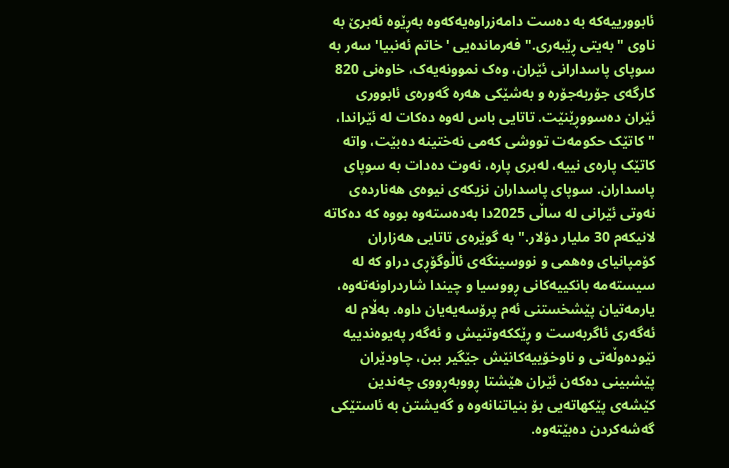ئابوورییەکە بە دەست دامەزراوەیەکەوە بەڕێوە ئەبرێ بە ناوی "بەیتی ڕێبەری." فەرماندەیی 'خاتم ئەنبیا' سەر بە سوپای پاسدارانی ئێران، وەک نموونەیەک، خاوەنی 820 کارگەی جۆربەجۆرە و بەشێکی هەرە گەورەی ئابووری ئێران دەسووڕێنێت. تاتایی باس لەوە دەکات لە ئێراندا، "کاتێک حکومەت تووشی کەمی نەختینە دەبێت، واتە کاتێک پارەی نییە، لەبری پارە، نەوت دەدات بە سوپای پاسداران. سوپای پاسداران نزیکەی نیوەی هەناردەی نەوتی ئێرانی لە ساڵی 2025دا بەدەستەوە بووە کە دەکاتە لانیکەم 30 ملیار دۆلار." بە گوێرەی تاتایی هەزاران کۆمپانیای وەهمی و نووسینگەی ئاڵوگۆڕی دراو کە لە سیستەمە بانکییەکانی ڕووسیا و چیندا شاردراونەتەوە، یارمەتیان پێشخستنی ئەم پرۆسەیەیان داوە. بەڵام لە ئەگەری ئاگربەست و ڕێککەوتنیش و ئەگەر پەیوەندییە نێودەوڵەتی و ناوخۆییەکانێش جێگیر ببن، چاودێران پێشبینی دەکەن ئێران هێشتا ڕووبەڕووی چەندین کێشەی پێکهاتەیی بۆ بنیاتنانەوە و گەیشتن بە ئاستێکی گەشەکردن دەبێتەوە.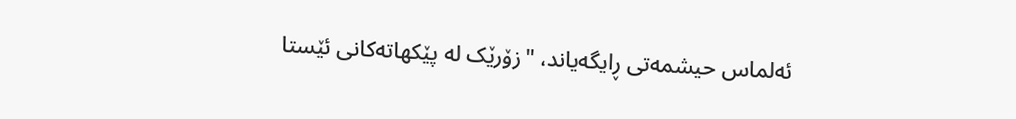ئەلماس حیشمەتی ڕایگەیاند، "زۆرێک لە پێکهاتەکانی ئێستا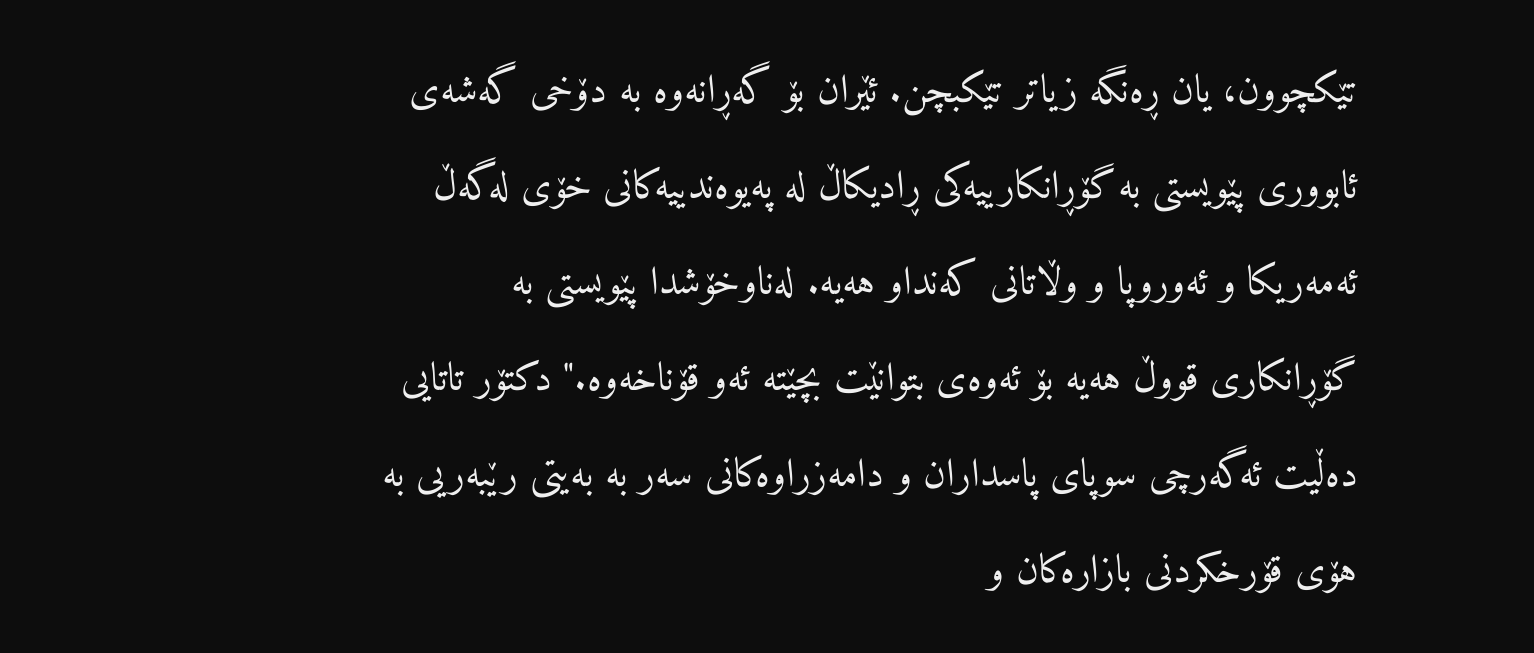تێکچوون، یان ڕەنگە زیاتر تێکبچن. ئێران بۆ گەڕانەوە بە دۆخی گەشەی ئابووری پێویستی بە گۆڕانکارییەکی ڕادیکاڵ لە پەیوەندییەکانی خۆی لەگەڵ ئەمەریکا و ئەوروپا و وڵاتانی کەنداو هەیە. لەناوخۆشدا پێویستی بە گۆڕانکاری قووڵ هەیە بۆ ئەوەی بتوانێت بچێتە ئەو قۆناخەوە." دکتۆر تاتایی دەڵیت ئەگەرچی سوپای پاسداران و دامەزراوەکانی سەر بە بەیتی رێبەریی بە هۆی قۆرخکردنی بازارەکان و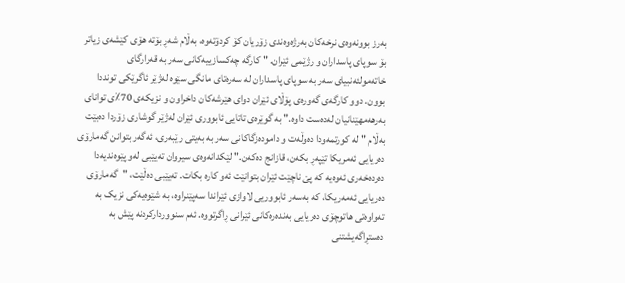بەرز بوونەوەی نرخەکان بەرژەوەندی زۆریان کۆ کردۆتەوە، بەڵام شەڕ بۆتە هۆی کێشەی زیاتر بۆ سوپای پاسداران و رژێمی ئێران. " کارگە چەکسازییەکانی سەر بە قەرارگای خاتەمولئەنبیای سەر بە سوپای پاسداران لە سەرەتای مانگی سێوە لەژێر ئاگرێکی تونددا بوون. دوو کارگەی گەورەی پۆڵای ئێران دوای هێرشەکان داخراون و نزیکەی 70٪ی توانای بەرهەمهێنانیان لەدەست داوە." بە گوێرەی تاتایی ئابووری ئێران لەژێر گوشاری زۆردا دەبێت بەڵام "لە کورتمەودا دەوڵەت و دامودەزگاکانی سەر بە بەیتی رێبەری، ئەگەر بتوانن گەمارۆی دەریایی ئەمریکا تێپەڕ بکەن، قازانج دەکەن." لێکدانەوەی سیروان تەیێبی لەو پێوەندیەدا دەردەخەری ئەوەیە کە پێ ناچێت ئێران بتوانێت ئەو کارە بکات. تەیێبی دەڵێت، "گەمارۆی دەریایی ئەمەریکا، کە بەسەر ئابووریی لاوازی ئێراندا سەپێنراوە، بە شێوەیەکی نزیک بە تەواوەتی هاتوچۆی دەریایی بەندەرەکانی ئێرانی ڕاگرتووە. ئەم سنووردارکردنە پێش بە دەستڕاگەیشتنی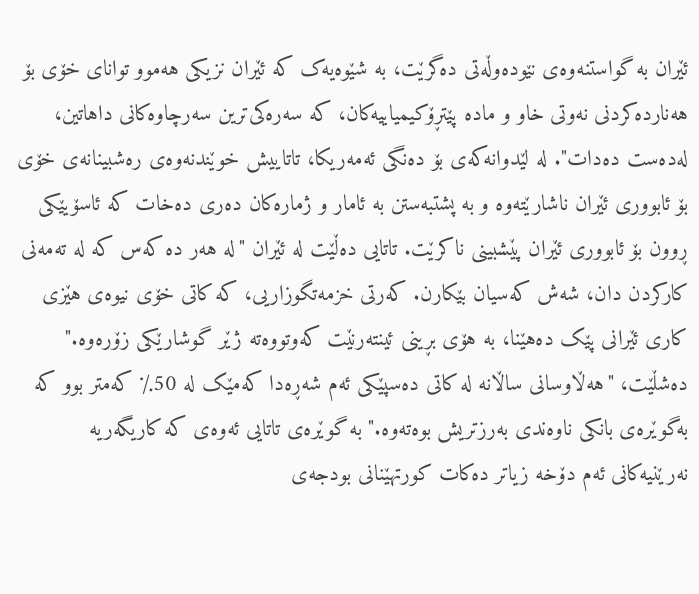ئێران بە گواستنەوەی نێودەوڵەتی دەگرێت، بە شێوەیەک کە ئێران نزیکی هەموو توانای خۆی بۆ هەناردەکردنی نەوتی خاو و مادە پێتڕۆکیمیاییەکان، کە سەرەکی‌ترین سەرچاوەکانی داهاتین، لەدەست دەدات". لە لێدوانەکەی بۆ دەنگی ئەمەریکا، تاتاییش خوێندنەوەی رەشبینانەی خۆی بۆ ئابووری ئێران ناشارێتەوە و بە پشتبەستن بە ئامار و ژمارەکان دەری دەخات کە ئاسۆیێکی ڕوون بۆ ئابووری ئێران پێشبینی ناکرێت. تاتایی دەڵێت لە ئێران "لە هەر دە کەس کە لە تەمەنی کارکردن دان، شەش کەسیان بێکارن. کەرتی خزمەتگوزاریی، کە کاتی خۆی نیوەی هێزی کاری ئێرانی پێک دەهێنا، بە هۆی بڕینی ئینتەرنێت کەوتووەتە ژێر گوشارێکی زۆرەوە." دەشڵێت، "هەڵاوسانی ساڵانە لە کاتی دەسپێکی ئەم شەڕەدا کەمێک لە 50٪ کەمتر بوو کە بەگوێرەی بانکی ناوەندی بەرزتریش بوەتەوە." بە گوێرەی تاتایی ئەوەی کە کاریگەریە نەرێنیەکانی ئەم دۆخە زیاتر دەکات کورتهێنانی بودجەی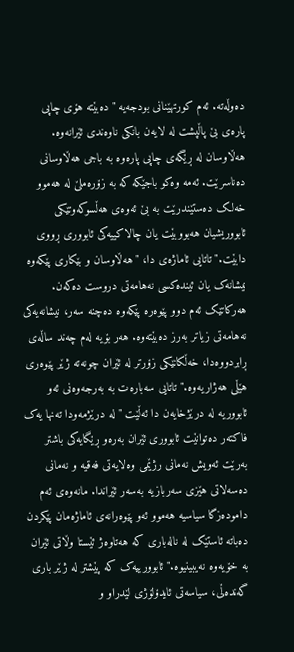دەوڵەتە. ئەم کورتهێنانی بودجەیە "دەبێتە هۆی چاپی پارەی بێ پاڵپشت لە لایەن بانکی ناوەندی ئێرانەوە. هەڵاوسان لە ڕێگەی چاپی پارەوە بە باجی هەڵاوسانی دەناسرێت. ئەمە وەکو باجێکە کە بە زۆرەملێ لە هەموو خەلک دەستێندرێت بە بێ ئەوەی هەڵسوکەوتێکی ئابووریشیان هەبووبێت یان چالاکییەکی ئابووری ڕووی دابێت." تاتایی ئاماژەی دا، "هەڵاوسان و بێکاری پێکەوە نیشانەک یان ئیندەکسی نەهامەتی دروست دەکەن. هەرکاتێک ئەم دوو پێوەرە پێکەوە دەچنە سەر، نیشانەیەکی نەهامەتی زیاتر بەرز دەبێتەوە. هەر بۆیە لەم چەند ساڵەی ڕابردووەدا، خەڵکانێکی زۆرتر لە ئێران چونەتە ژێر پێوەری هێڵی هەژاریەوە." تاتایی سەبارەت بە بەرجەوەنی ئەو ئابووریە لە درێژخایەن دا ئەڵێت "لە درێژمەودا تەنها یەک فاکتەر دەتوانێت ئابووری ئێران بەرەو ڕێگایەکی باشتر بەرێت ئەویش نەمانی رژێمی وەلایەتی فەقیە و نەمانی دەسەلاتی هێزی سەربازیە بەسەر ئێراندا. مانەوەی ئەم دامودەزگا سیاسیە هەموو ئەو پێوەرانەی ئاماژەمان پێکردن دەباتە ئاستێک لە نالەباری کە هەتاوەژ ئێستا وڵاتی ئێران بە خۆیەوە نەیبینیوە." ئابوورییەک کە پێشتر لە ژێر باری گەندەڵی، سیاسەتی ئایدۆلۆژی لێدراو و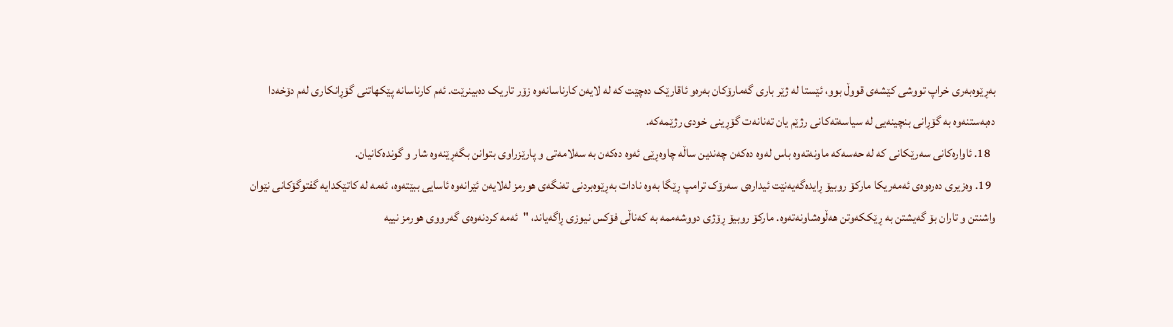بەڕێوەبەری خراپ تووشی کێشەی قووڵ بوو، ئێستا لە ژێر باری گەمارۆکان بەرەو ئاقارێک دەچێت کە لە لایەن کارناسانەوە زۆر تاریک دەبینرێت. ئەم کارناسانە پێکهاتنی گۆڕانکاری لەم دۆخەدا دەبەستنەوە بە گۆڕانی بنچینەیی لە سیاسەتەکانی رژێم یان تەنانەت گۆڕینی خودی رژێمەکە.
  18. ئاوارەکانی سەرێکانی کە لە حەسەکە ماونەتەوە باس لەوە دەکەن چەندین ساڵە چاوەڕێی ئەوە دەکەن بە سەلامەتی و پارێزراوی بتوانن بگەڕێنەوە شار و گوندەکانیان.
  19. وەزیری دەرەوەی ئەمەریکا مارکۆ روبیۆ ڕایدەگەیەنێت ئیدارەی سەرۆک ترامپ ڕێگا بەوە نادات بەڕێوەبردنی تەنگەی هورمز لەلایەن ئێرانەوە ئاسایی ببێتەوە، ئەمە لە کاتێکدایە گفتوگۆکانی نێوان واشنتن و تاران بۆ گەیشتن بە ڕێککەوتن هەڵوەشاونەتەوە. مارکۆ روبیۆ ڕۆژی دووشەممە بە کەناڵی فۆکس نیوزی ڕاگەیاند، "ئەمە کردنەوەی گەرووی هورمز نییە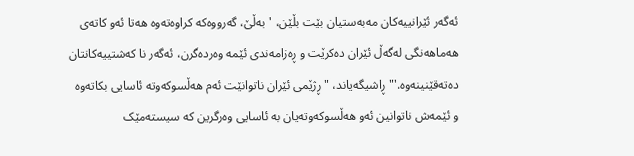ئەگەر ئێرانییەکان مەبەستیان بێت بڵێن، 'بەڵێ، گەرووەکە کراوەتەوە هەتا ئەو کاتەی هەماهەنگی لەگەڵ ئێران دەکرێت و ڕەزامەندی ئێمە وەردەگرن، ئەگەر نا کەشتییەکانتان دەتەقێنینەوە.'" ڕاشیگەیاند، "ڕژێمی ئێران ناتوانێت ئەم هەڵسوکەوتە ئاسایی بکاتەوە و ئێمەش ناتوانین ئەو هەڵسوکەوتەیان بە ئاسایی وەرگرین کە سیستەمێک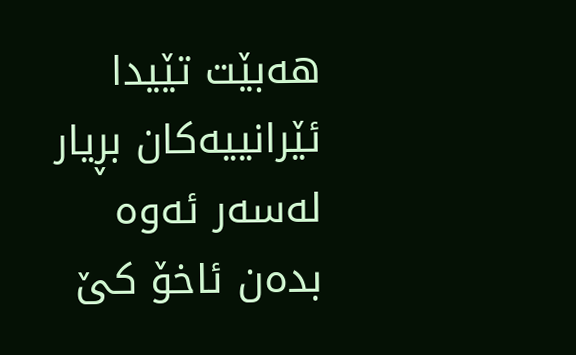هەبێت تێیدا ئێرانییەکان بڕیار لەسەر ئەوە بدەن ئاخۆ کێ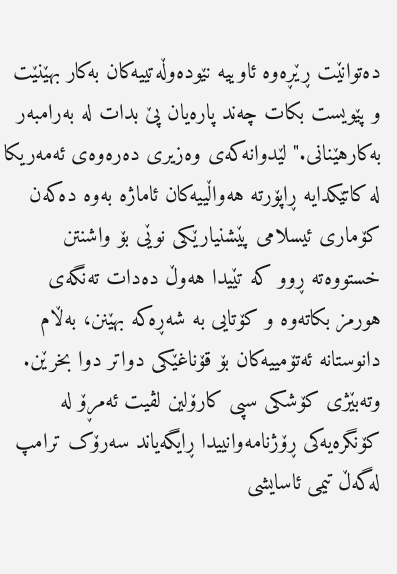دەتوانێت ڕێڕەوە ئاوییە نێودەوڵەتییەکان بەکار بهێنێت و پێویست بکات چەند پارەیان پێ بدات لە بەرامبەر بەکارهێنانی." لێدوانەکەی وەزیری دەرەوەی ئەمەریکا لە کاتێکدایە ڕاپۆرتە هەواڵییەکان ئاماژە بەوە دەکەن کۆماری ئیسلامی پێشنیارێکی نوێی بۆ واشنتن خستووەتە ڕوو کە تێیدا هەوڵ دەدات تەنگەی هورمز بکاتەوە و کۆتایی بە شەڕەکە بهێنن، بەڵام دانوستانە ئەتۆمییەکان بۆ قۆناغێکی دواتر دوا بخرێن. وتەبێژی کۆشکی سپی کارۆلین لڤیت ئەمڕۆ لە کۆنگرەیەکی ڕۆژنامەوانییدا ڕایگەیاند سەرۆک ترامپ لەگەڵ تیمی ئاسایشی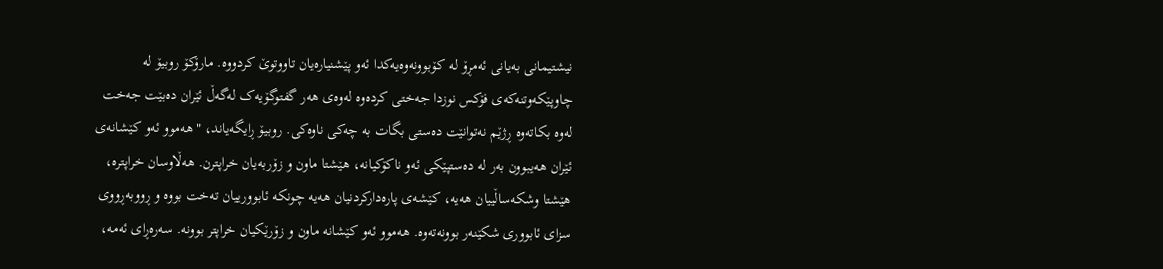نیشتیمانی بەیانی ئەمڕۆ لە کۆبوونەوەیەکدا ئەو پێشنیارەیان تاووتوێ کردووە. مارۆکۆ روبیۆ لە چاوپێکەوتنەکەی فۆکس نوزدا جەختی کردەوە لەوەی هەر گفتوگۆیەک لەگەڵ ئێران دەبێت جەخت لەوە بکاتەوە ڕژێم نەتوانێت دەستی بگات بە چەکی ناوەکی. روبیۆ ڕایگەیاند، "هەموو ئەو کێشانەی ئێران هەیبوون بەر لە دەستپێکی ئەو ناکۆکیانە، هێشتا ماون و زۆربەیان خراپترن. هەڵاوسان خراپترە، هێشتا وشکەساڵییان هەیە، کێشەی پارەدارکردنیان هەیە چونکە ئابوورییان تەخت بووە و ڕووبەڕووی سزای ئابووری شکێنەر بوونەتەوە. هەموو ئەو کێشانە ماون و زۆرێکیان خراپتر بوونە. سەرەڕای ئەمە،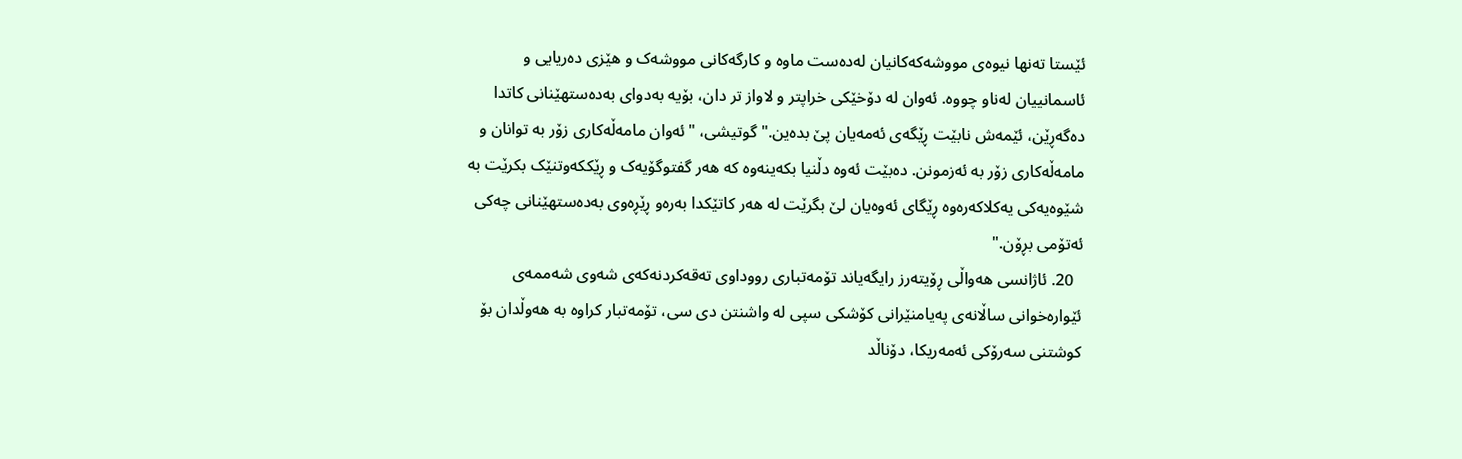ئێستا تەنها نیوەی مووشەکەکانیان لەدەست ماوە و کارگەکانی مووشەک و هێزی دەریایی و ئاسمانییان لەناو چووە. ئەوان لە دۆخێکی خراپتر و لاواز تر دان، بۆیە بەدوای بەدەستهێنانی کاتدا دەگەڕێن، ئێمەش نابێت ڕێگەی ئەمەیان پێ بدەین." گوتیشی، "ئەوان مامەڵەکاری زۆر بە توانان و مامەڵەکاری زۆر بە ئەزمونن. دەبێت ئەوە دڵنیا بکەینەوە کە هەر گفتوگۆیەک و ڕێککەوتنێک بکرێت بە شێوەیەکی یەکلاکەرەوە ڕێگای ئەوەیان لێ بگرێت لە هەر کاتێکدا بەرەو ڕێڕەوی بەدەستهێنانی چەکی ئەتۆمی بڕۆن."
  20. ئاژانسی هەواڵی ڕۆیتەرز رایگەیاند تۆمەتباری رووداوی تەقەکردنەکەی شەوی شەممەی ئێوارەخوانی ساڵانەی پەیامنێرانی کۆشکی سپی لە واشنتن دی سی، تۆمەتبار کراوە بە هەوڵدان بۆ کوشتنی سەرۆکی ئەمەریکا، دۆناڵد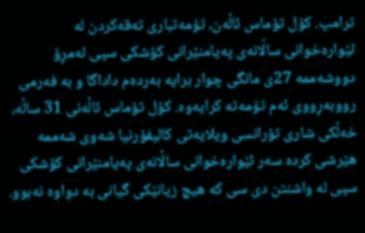ترامپ. کۆل تۆماس ئاڵەن، تۆمەتباری تەقەکردن لە ئێوارەخوانی ساڵانەی پەیامنێرانی کۆشکی سپی ئەمڕۆ دووشەممە 27ی مانگی چوار برایە بەردەم داداگا و بە فەرمی رووبەڕووی ئەم تۆمەتە کرایەوە. کۆل تۆماس ئاڵەنی 31 ساڵە، خەڵکی شاری تۆرانسی ویلایەتی کالیفۆرنیا شەوی شەممە هێرشی کردە سەر ئێوارەخوانی ساڵانەی پەیامنێرانی کۆشکی سپی لە واشنتن دی سی کە هیچ زیانێکی گیانی بە دواوە نەبوو.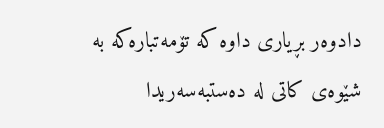دادوەر بڕیاری داوە کە تۆمەتبارەکە بە شێوەی کاتی لە دەستبەسەریدا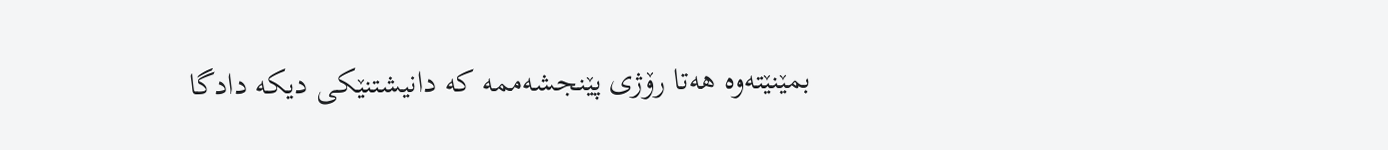بمێنێتەوە هەتا رۆژی پێنجشەممە کە دانیشتنێکی دیکە دادگا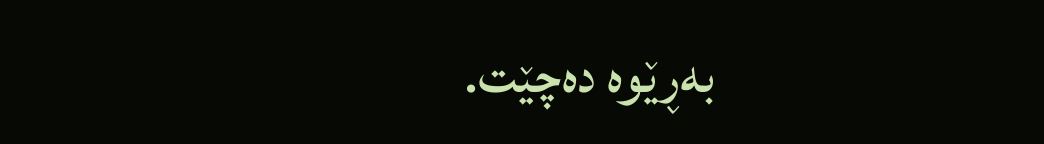بەڕێوە دەچێت.